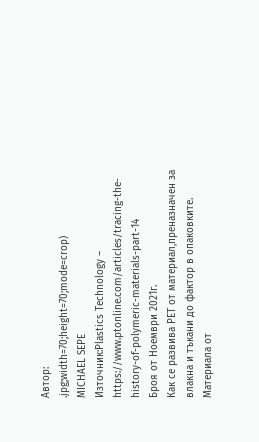Автор:
.jpg;width=70;height=70;mode=crop)
MICHAEL SEPE
Източник:Plastics Technology – https://www.ptonline.com/articles/tracing-the-history-of-polymeric-materials-part-14
Броя от Ноември 2021г.
Как се развива РЕТ от материал,преназначен за влакна и тъкани до фактор в опаковките.
Материала от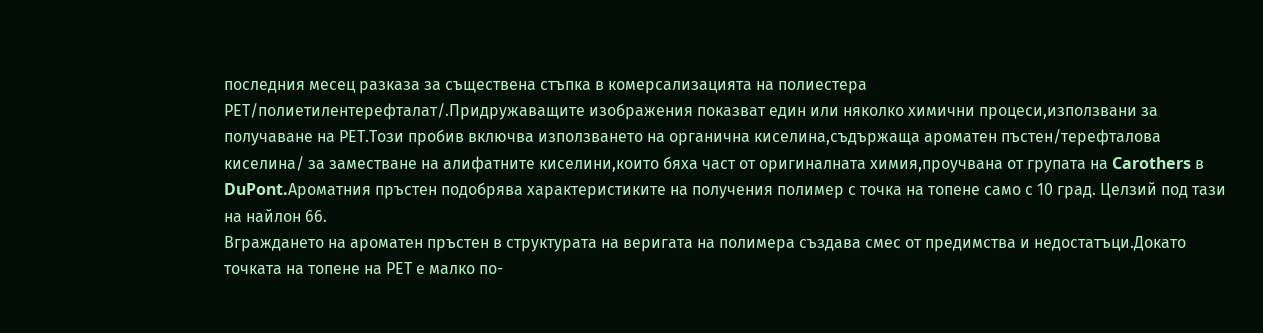последния месец разказа за съществена стъпка в комерсализацията на полиестера РЕТ/полиетилентерефталат/.Придружаващите изображения показват един или няколко химични процеси,използвани за получаване на РЕТ.Този пробив включва използването на органична киселина,съдържаща ароматен пъстен/терефталова киселина/ за заместване на алифатните киселини,които бяха част от оригиналната химия,проучвана от групата на Carothers в DuPont.Ароматния пръстен подобрява характеристиките на получения полимер с точка на топене само с 10 град. Целзий под тази на найлон 66.
Вграждането на ароматен пръстен в структурата на веригата на полимера създава смес от предимства и недостатъци.Докато точката на топене на РЕТ е малко по-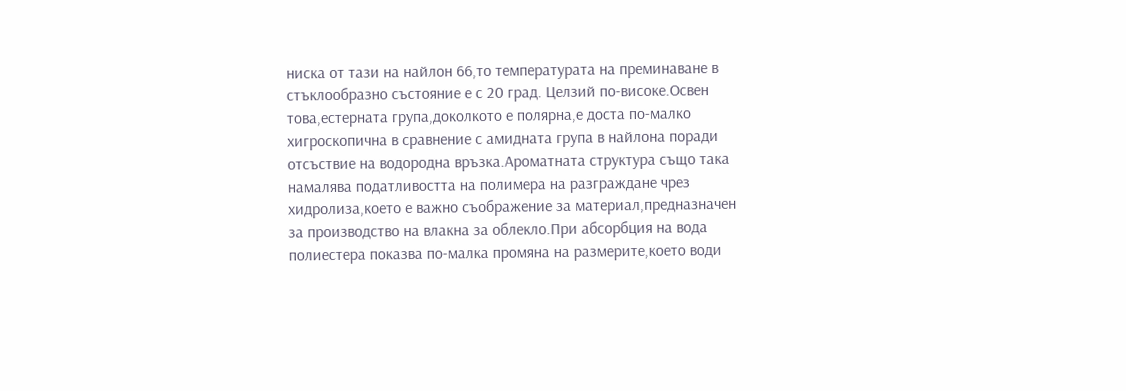ниска от тази на найлон 66,то температурата на преминаване в стъклообразно състояние е с 20 град. Целзий по-високе.Освен това,естерната група,доколкото е полярна,е доста по-малко хигроскопична в сравнение с амидната група в найлона поради отсъствие на водородна връзка.Ароматната структура също така намалява податливостта на полимера на разграждане чрез хидролиза,което е важно съображение за материал,предназначен за производство на влакна за облекло.При абсорбция на вода полиестера показва по-малка промяна на размерите,което води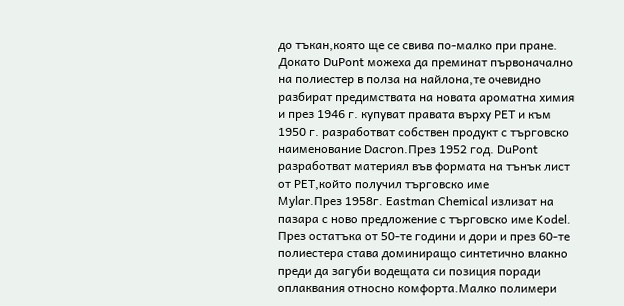до тъкан,която ще се свива по-малко при пране.
Докато DuPont можеха да преминат първоначално на полиестер в полза на найлона,те очевидно разбират предимствата на новата ароматна химия и през 1946 г. купуват правата върху РЕТ и към 1950 г. разработват собствен продукт с търговско наименование Dacron.През 1952 год. DuPont разработват материял във формата на тънък лист от РЕТ,който получил търговско име
Mylar.През 1958г. Eastman Chemical излизат на пазара с ново предложение с търговско име Kodel.
През остатъка от 50-те години и дори и през 60-те полиестера става доминиращо синтетично влакно преди да загуби водещата си позиция поради оплаквания относно комфорта.Малко полимери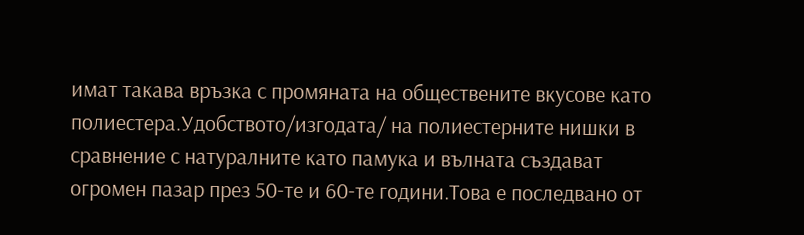имат такава връзка с промяната на обществените вкусове като полиестера.Удобството/изгодата/ на полиестерните нишки в сравнение с натуралните като памука и вълната създават огромен пазар през 50-те и 60-те години.Това е последвано от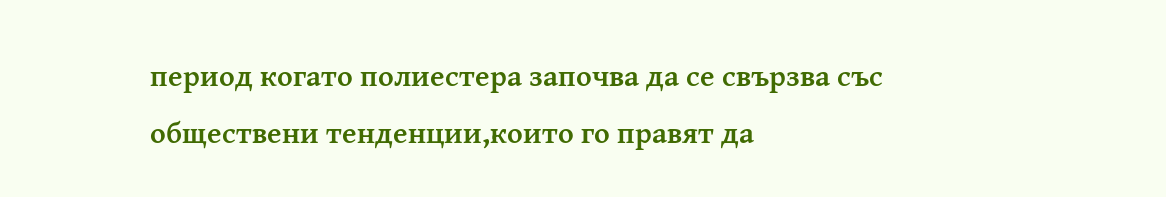период когато полиестера започва да се свързва със обществени тенденции,които го правят да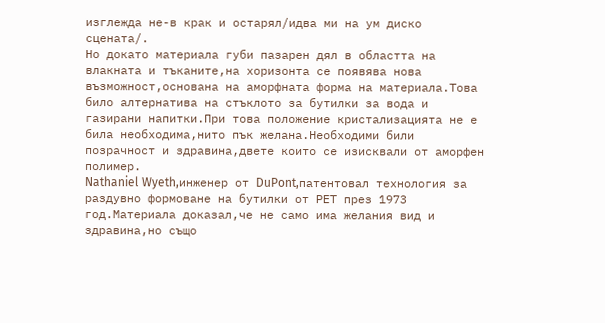изглежда не-в крак и остарял/идва ми на ум диско сцената/.
Но докато материала губи пазарен дял в областта на влакната и тъканите,на хоризонта се появява нова възможност,основана на аморфната форма на материала.Това било алтернатива на стъклото за бутилки за вода и газирани напитки.При това положение кристализацията не е била необходима,нито пък желана.Необходими били позрачност и здравина,двете които се изисквали от аморфен полимер.
Nathaniel Wyeth,инженер от DuPont,патентовал технология за раздувно формоване на бутилки от РЕТ през 1973 год.Материала доказал,че не само има желания вид и здравина,но също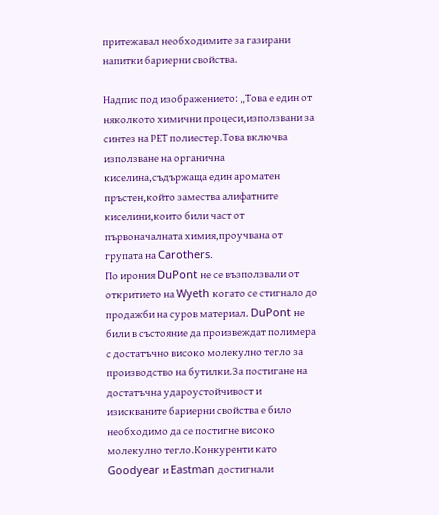притежавал необходимите за газирани напитки бариерни свойства.

Надпис под изображението: „Това е един от няколкото химични процеси,използвани за синтез на РЕТ полиестер.Това включва използване на органична киселина,съдържаща един ароматен пръстен,който замества алифатните киселини,които били част от първоначалната химия,проучвана от групата на Carothers.
По ирония DuPont не се възползвали от откритието на Wyeth когато се стигнало до продажби на суров материал. DuPont не били в състояние да произвеждат полимера с достатъчно високо молекулно тегло за производство на бутилки.За постигане на достатъчна удароустойчивост и изискваните бариерни свойства е било необходимо да се постигне високо молекулно тегло.Конкуренти като Goodyear и Eastman достигнали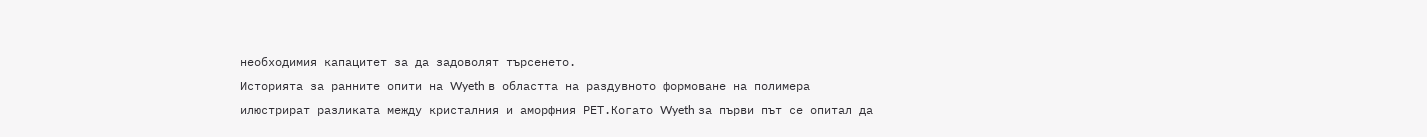необходимия капацитет за да задоволят търсенето.
Историята за ранните опити на Wyeth в областта на раздувното формоване на полимера илюстрират разликата между кристалния и аморфния РЕТ.Когато Wyeth за първи път се опитал да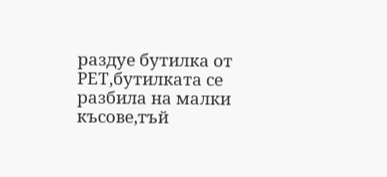раздуе бутилка от РЕТ,бутилката се разбила на малки късове,тъй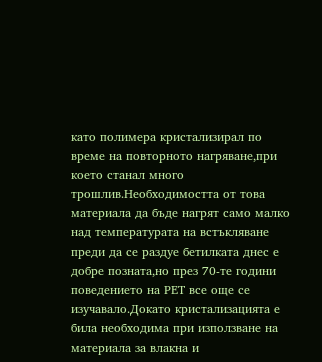като полимера кристализирал по време на повторното нагряване,при което станал много трошлив.Необходимостта от това материала да бъде нагрят само малко над температурата на встъкляване преди да се раздуе бетилката днес е добре позната,но през 70-те години поведението на РЕТ все още се изучавало.Докато кристализацията е била необходима при използване на материала за влакна и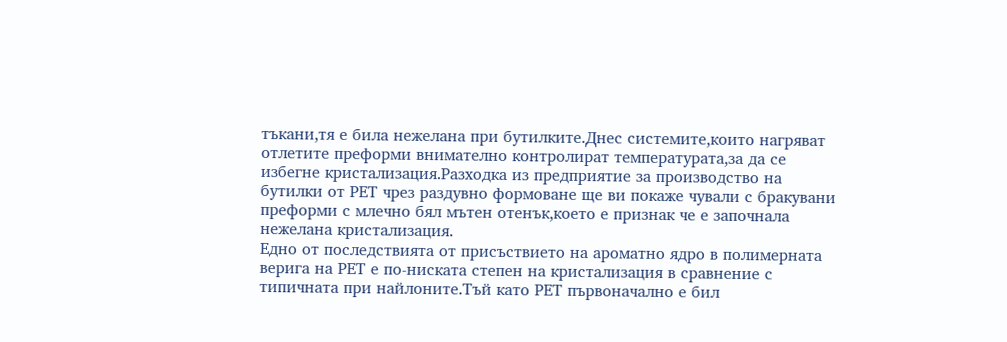тъкани,тя е била нежелана при бутилките.Днес системите,които нагряват отлетите преформи внимателно контролират температурата,за да се избегне кристализация.Разходка из предприятие за производство на бутилки от РЕТ чрез раздувно формоване ще ви покаже чували с бракувани преформи с млечно бял мътен отенък,което е признак че е започнала нежелана кристализация.
Едно от последствията от присъствието на ароматно ядро в полимерната верига на РЕТ е по-ниската степен на кристализация в сравнение с типичната при найлоните.Тъй като РЕТ първоначално е бил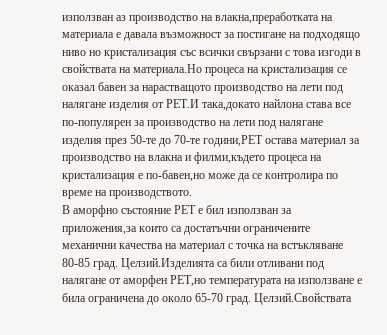използван аз производство на влакна,преработката на материала е давала възможност за постигане на подходящо ниво но кристализация със всички свързани с това изгоди в свойствата на материала.Но процеса на кристализация се оказал бавен за нарастващото производство на лети под налягане изделия от РЕТ.И така,докато найлона става все по-популярен за производство на лети под налягане изделия през 50-те до 70-те години,РЕТ остава материал за производство на влакна и филми,където процеса на кристализация е по-бавен,но може да се контролира по време на производството.
В аморфно състояние РЕТ е бил използван за приложения,за които са достатъчни ограничените механични качества на материал с точка на встъкляване 80-85 град. Целзий.Изделията са били отливани под налягане от аморфен РЕТ,но температурата на използване е била ограничена до около 65-70 град. Целзий.Свойствата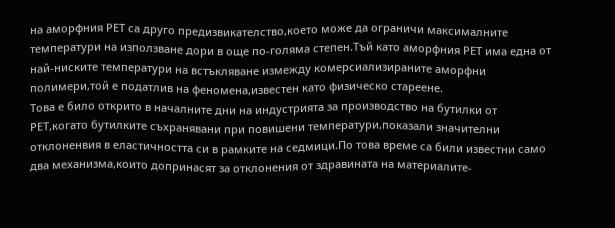на аморфния РЕТ са друго предизвикателство,което може да ограничи максималните температури на използване дори в още по-голяма степен.Тъй като аморфния РЕТ има една от най-ниските температури на встъкляване измежду комерсиализираните аморфни полимери,той е податлив на феномена,известен като физическо стареене.
Това е било открито в началните дни на индустрията за производство на бутилки от РЕТ,когато бутилките съхранявани при повишени температури,показали значителни отклоненвия в еластичността си в рамките на седмици.По това време са били известни само два механизма,които допринасят за отклонения от здравината на материалите-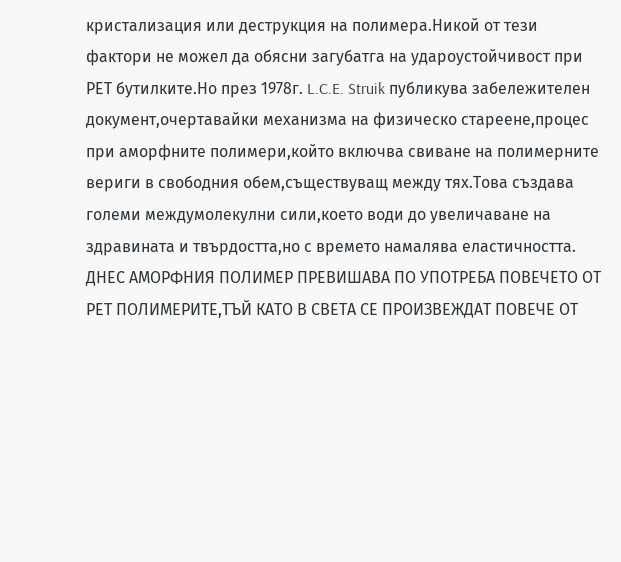кристализация или деструкция на полимера.Никой от тези фактори не можел да обясни загубатга на удароустойчивост при РЕТ бутилките.Но през 1978г. L.C.E. Struik публикува забележителен документ,очертавайки механизма на физическо стареене,процес при аморфните полимери,който включва свиване на полимерните вериги в свободния обем,съществуващ между тях.Това създава големи междумолекулни сили,което води до увеличаване на здравината и твърдостта,но с времето намалява еластичността.
ДНЕС АМОРФНИЯ ПОЛИМЕР ПРЕВИШАВА ПО УПОТРЕБА ПОВЕЧЕТО ОТ РЕТ ПОЛИМЕРИТЕ,ТЪЙ КАТО В СВЕТА СЕ ПРОИЗВЕЖДАТ ПОВЕЧЕ ОТ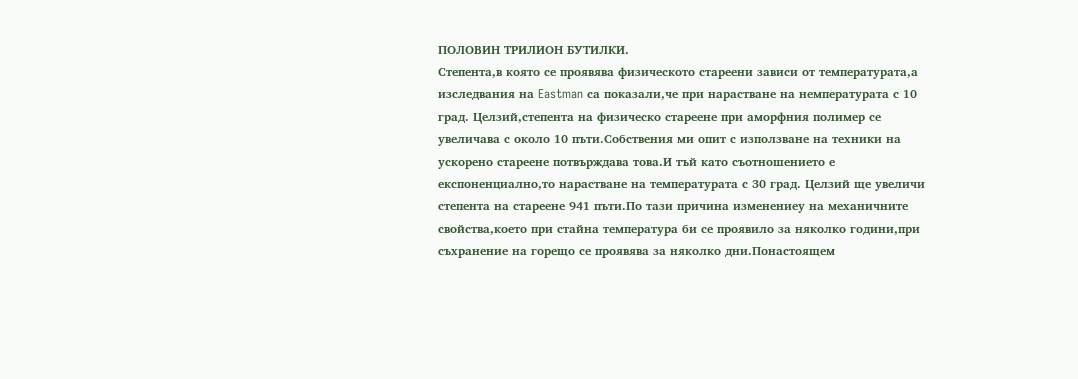ПОЛОВИН ТРИЛИОН БУТИЛКИ.
Степента,в която се проявява физическото стареени зависи от температурата,а изследвания на Eastman са показали,че при нарастване на немпературата с 10 град. Целзий,степента на физическо стареене при аморфния полимер се увеличава с около 10 пъти.Собствения ми опит с използване на техники на ускорено стареене потвърждава това.И тъй като съотношението е експоненциално,то нарастване на температурата с 30 град. Целзий ще увеличи степента на стареене 941 пъти.По тази причина изменениеу на механичните свойства,което при стайна температура би се проявило за няколко години,при съхранение на горещо се проявява за няколко дни.Понастоящем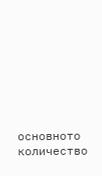основното количество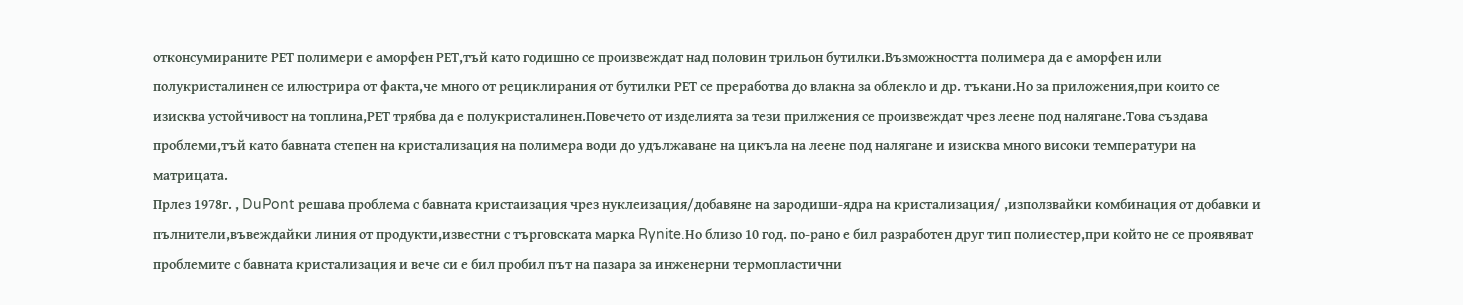отконсумираните РЕТ полимери е аморфен РЕТ,тъй като годишно се произвеждат над половин трильон бутилки.Възможността полимера да е аморфен или полукристалинен се илюстрира от факта,че много от рециклирания от бутилки РЕТ се преработва до влакна за облекло и др. тъкани.Но за приложения,при които се изисква устойчивост на топлина,РЕТ трябва да е полукристалинен.Повечето от изделията за тези прилжения се произвеждат чрез леене под налягане.Това създава проблеми,тъй като бавната степен на кристализация на полимера води до удължаване на цикъла на леене под налягане и изисква много високи температури на матрицата.
Прлез 1978г. , DuPont решава проблема с бавната кристаизация чрез нуклеизация/добавяне на зародиши-ядра на кристализация/ ,използвайки комбинация от добавки и пълнители,въвеждайки линия от продукти,известни с търговската марка Rynite.Но близо 10 год. по-рано е бил разработен друг тип полиестер,при който не се проявяват проблемите с бавната кристализация и вече си е бил пробил път на пазара за инженерни термопластични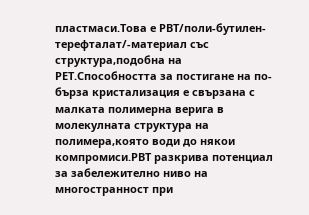пластмаси.Това е РВТ/поли-бутилен-терефталат/-материал със структура,подобна на РЕТ.Способността за постигане на по-бърза кристализация е свързана с малката полимерна верига в молекулната структура на полимера,която води до някои компромиси.РВТ разкрива потенциал за забележително ниво на многостранност при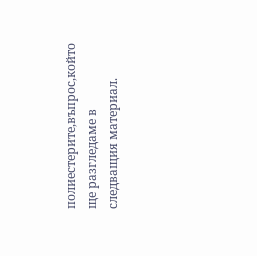полиестерите,въпрос,който ще разгледаме в следващия материал.